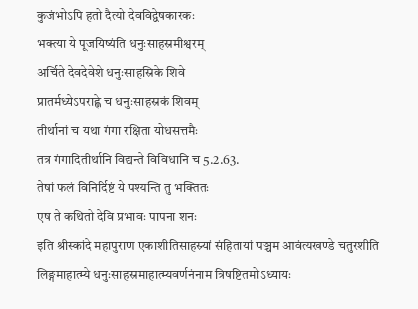कुजंभोऽपि हतो दैत्यो देवविद्वेषकारकः
भक्त्या ये पूजयिष्यंति धनुःसाहस्रमीश्वरम्
अर्चिते देवदेवेशे धनुःसाहस्रिके शिवे
प्रातर्मध्येऽपराह्णे च धनुःसाहस्रकं शिवम्
तीर्थानां च यथा गंगा रक्षिता योधसत्तमैः
तत्र गंगादितीर्थानि विद्यन्ते विविधानि च 5.2.63.
तेषां फलं विनिर्दिष्टं ये पश्यन्ति तु भक्तितः
एष ते कथितो देवि प्रभावः पापना शनः
इति श्रीस्कांदे महापुराण एकाशीतिसाहस्र्यां संहितायां पञ्चम आवंत्यखण्डे चतुरशीति लिङ्गमाहात्म्ये धनुःसाहस्रमाहात्म्यवर्णनंनाम त्रिषष्टितमोऽध्यायः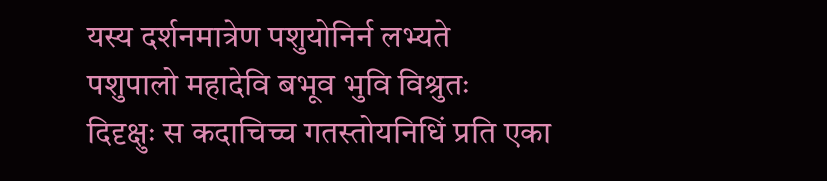यस्य दर्शनमात्रेण पशुयोनिर्न लभ्यते
पशुपालो महादेवि बभूव भुवि विश्रुतः
दिदृक्षुः स कदाचिच्च गतस्तोयनिधिं प्रति एका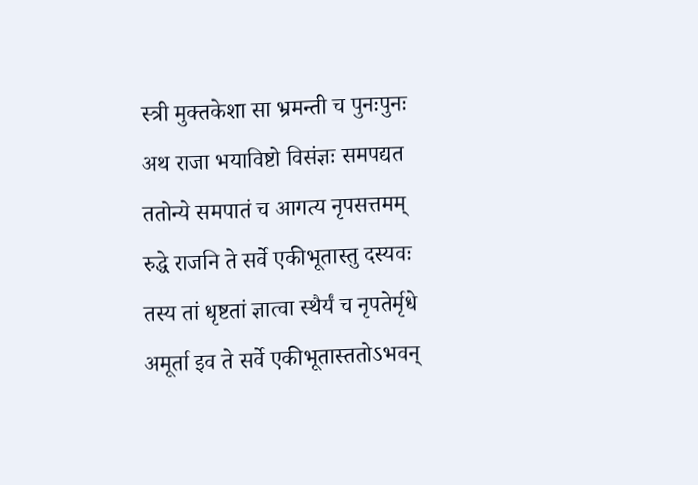स्त्री मुक्तकेशा सा भ्रमन्ती च पुनःपुनः
अथ राजा भयाविष्टो विसंज्ञः समपद्यत
ततोन्ये समपातं च आगत्य नृपसत्तमम्
रुद्धे राजनि ते सर्वे एकीभूतास्तु दस्यवः
तस्य तां धृष्टतां ज्ञात्वा स्थैर्यं च नृपतेर्मृधे
अमूर्ता इव ते सर्वे एकीभूतास्ततोऽभवन्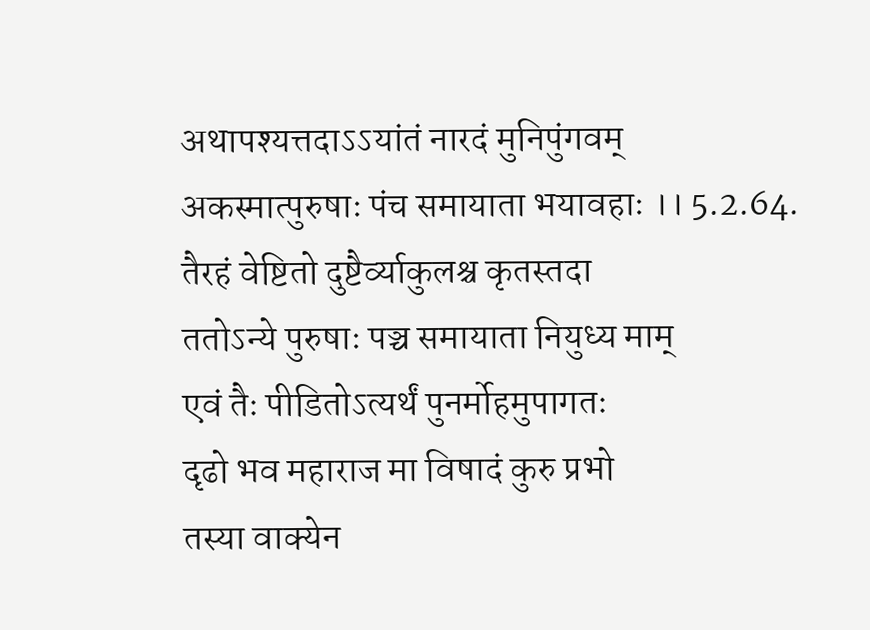अथापश्यत्तदाऽऽयांतं नारदं मुनिपुंगवम्
अकस्मात्पुरुषाः पंच समायाता भयावहाः ।। 5.2.64.
तैरहं वेष्टितो दुष्टैर्व्याकुलश्च कृतस्तदा
ततोऽन्ये पुरुषाः पञ्च समायाता नियुध्य माम्
एवं तैः पीडितोऽत्यर्थं पुनर्मोहमुपागतः
दृढो भव महाराज मा विषादं कुरु प्रभो
तस्या वाक्येन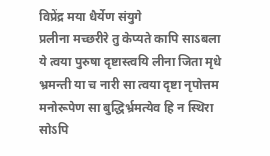विप्रेंद्र मया धैर्येण संयुगे
प्रलीना मच्छरीरे तु केप्यते कापि साऽबला
ये त्वया पुरुषा दृष्टास्त्वयि लीना जिता मृधे भ्रमन्ती या च नारी सा त्वया दृष्टा नृपोत्तम
मनोरूपेण सा बुद्धिर्भ्रमत्येव हि न स्थिरा
सोऽपि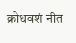क्रोधवशं नीत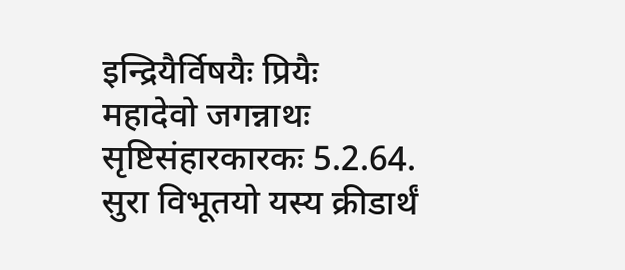इन्द्रियैर्विषयैः प्रियैः
महादेवो जगन्नाथः सृष्टिसंहारकारकः 5.2.64.
सुरा विभूतयो यस्य क्रीडार्थं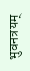भुवनत्रयम्